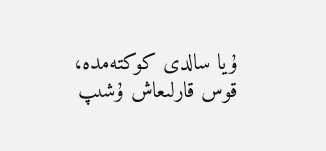ۇيا سالدى كوكتەمدە،
قوس قارلىعاش ۇشىپ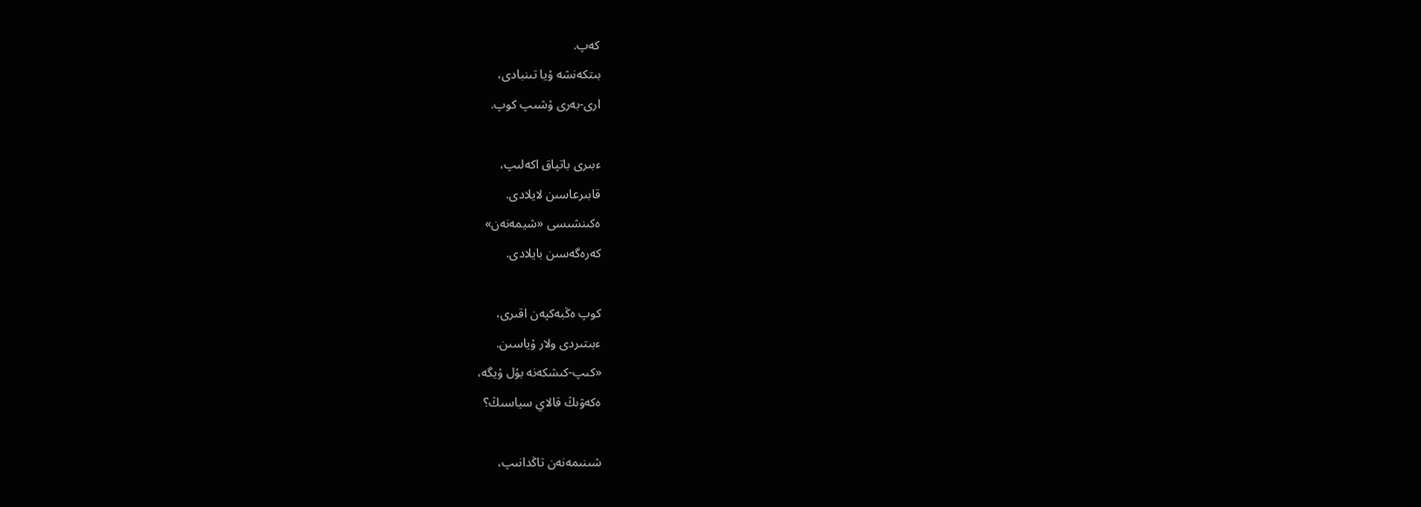كەپ.
بىتكەنشە ۇيا تىنبادى،
ارى-بەرى ۇشىپ كوپ.

ءبىرى باتپاق اكەلىپ،
قابىرعاسىن لايلادى.
ەكىنشىسى «شيمەنەن»
كەرەگەسىن بايلادى.

كوپ ەڭبەكپەن اقىرى،
ءبىتىردى ولار ۇياسىن.
«كىپ-كىشكەنە بۇل ۇيگە،
ەكەۋىڭ قالاي سياسىڭ؟

شىنىمەنەن تاڭدانىپ،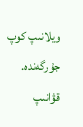ويلانىپ كوپ جۇرگەندە.
قۋانىپ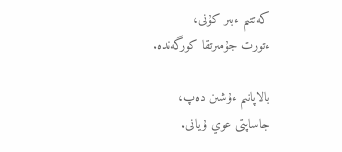كەتتىم ءبىر كۇنى،
ءتورت جۇمىرتقا كورگەندە.

بالاپانىم ءۇشىن دەپ،
جاساپتى عوي ۇيانى.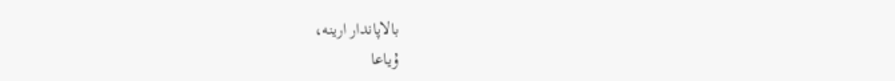بالاپاندار ارينە،
ۇياعا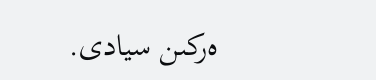ەركىن سيادى.